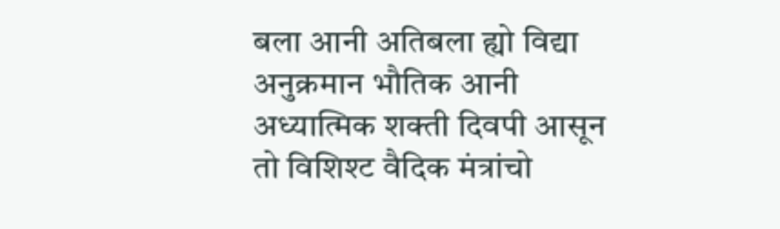बला आनी अतिबला ह्यो विद्या अनुक्रमान भौतिक आनी अध्यात्मिक शक्ती दिवपी आसून तो विशिश्ट वैदिक मंत्रांचो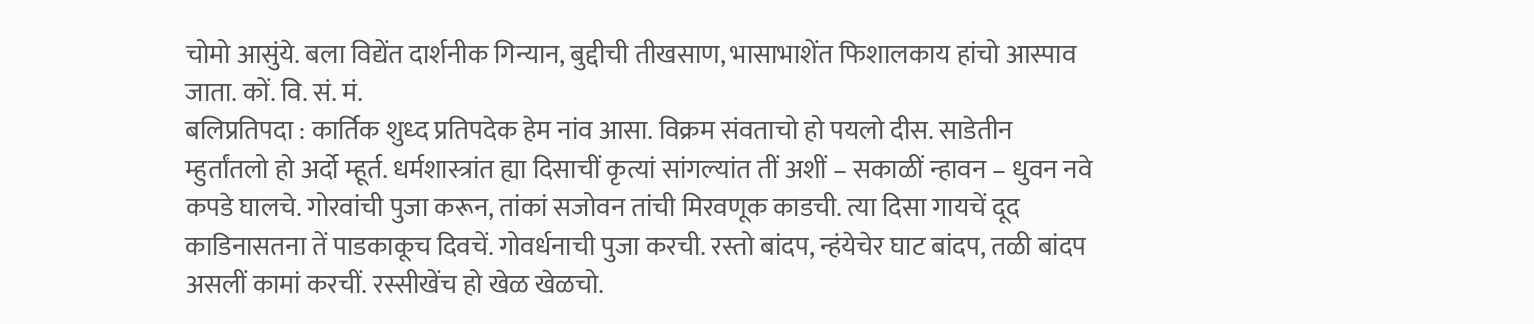चोमो आसुंये. बला विद्येंत दार्शनीक गिन्यान, बुद्दीची तीखसाण, भासाभाशेंत फिशालकाय हांचो आस्पाव जाता. कों. वि. सं. मं.
बलिप्रतिपदा : कार्तिक शुध्द प्रतिपदेक हेम नांव आसा. विक्रम संवताचो हो पयलो दीस. साडेतीन म्हुर्तांतलो हो अर्दो म्हूर्त. धर्मशास्त्रांत ह्या दिसाचीं कृत्यां सांगल्यांत तीं अशीं – सकाळीं न्हावन – धुवन नवे कपडे घालचे. गोरवांची पुजा करून, तांकां सजोवन तांची मिरवणूक काडची. त्या दिसा गायचें दूद काडिनासतना तें पाडकाकूच दिवचें. गोवर्धनाची पुजा करची. रस्तो बांदप, न्हंयेचेर घाट बांदप, तळी बांदप असलीं कामां करचीं. रस्सीखेंच हो खेळ खेळचो.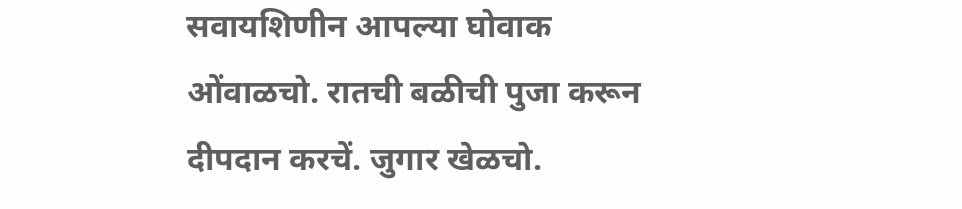सवायशिणीन आपल्या घोवाक ओंवाळचो. रातची बळीची पुजा करून दीपदान करचें. जुगार खेळचो.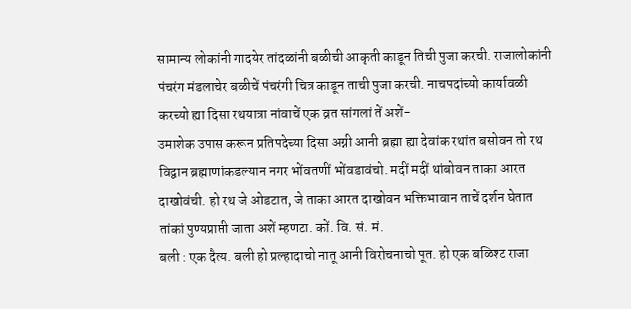सामान्य लोकांनी गादयेर तांदळांनी बळीची आकृती काडून तिची पुजा करची. राजालोकांनी पंचरंग मंडलाचेर बळीचें पंचरंगी चित्र काडून ताची पुजा करची. नाचपदांच्यो कार्यावळी करच्यो ह्या दिसा रथयात्रा नांवाचें एक व्रत सांगलां तें अशें-
उमाशेक उपास करून प्रतिपदेच्या दिसा अग्नी आनी ब्रह्मा ह्या देवांक रथांत बसोवन तो रथ विद्वान ब्रह्माणांकडल्यान नगर भोंवतणीं भोंवडावंचो. मदीं मदीं थांबोवन ताका आरत दाखोवंची. हो रथ जे ओडटात, जे ताका आरत दाखोवन भक्तिभावान ताचें दर्शन घेतात तांकां पुण्यप्राप्ती जाता अशें म्हणटा. कों. वि. सं. मं.
बली : एक दैत्य. बली हो प्रल्हादाचो नातू आनी विरोचनाचो पूत. हो एक बळिश्ट राजा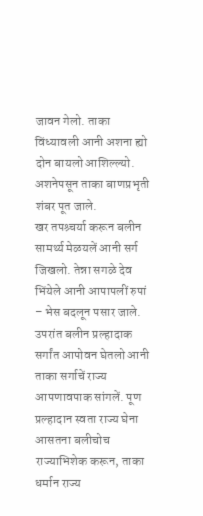जावन गेलो. ताका विंध्यावली आनी अशना ह्यो दोन बायलो आशिल्ल्यो. अशनेपसून ताका बाणप्रभृती शंबर पूत जाले.
खर तपश्र्चर्या करून बलीन सामर्थ्य मेळयलें आनी सर्ग जिखलो. तेन्ना सगळे देव भिंयेले आनी आपापलीं रुपां – भेस बदलून पसार जाले. उपरांत बलीन प्रल्हादाक सर्गांत आपोवन घेतलो आनी ताका सर्गाचें राज्य आपणावपाक सांगलें. पूण प्रल्हादान स्वता राज्य घेना आसतना बलीचोच राज्याभिशेक करून, ताका धर्मान राज्य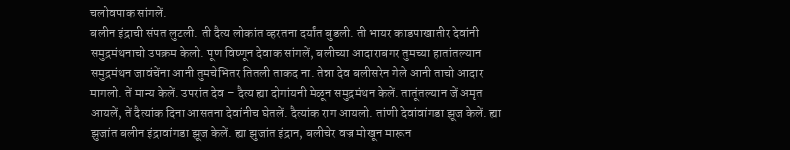चलोवपाक सांगलें.
बलीन इंद्राची संपत लुटली. ती दैत्य लोकांत व्हरतना दर्यांत बुडली. ती भायर काडपाखातीर देवांनी समुद्रमंथनाचो उपक्रम केलो. पूण विष्णून देवाक सांगलें, बलीच्या आदाराबगर तुमच्या हातांतल्यान समुद्रमंथन जावंचेंना आनी तुमचेभितर तितली ताकद ना. तेन्ना देव बलीसरेन गेले आनी ताचो आदार मागलो. तें मान्य केलें. उपरांत देव – दैत्य ह्या दोगांयनी मेळून समुद्रमंथन केलें. तातूंतल्यान जें अमृत आयलें, तें दैत्यांक दिना आसतना देवांनीच घेतलें. दैत्यांक राग आयलो. तांणी देवांवांगडा झूज केलें. ह्या झुजांत बलीन इंद्रावांगडा झूज केलें. ह्या झुजांत इंद्रान, बलीचेर वज्र मोखून मारून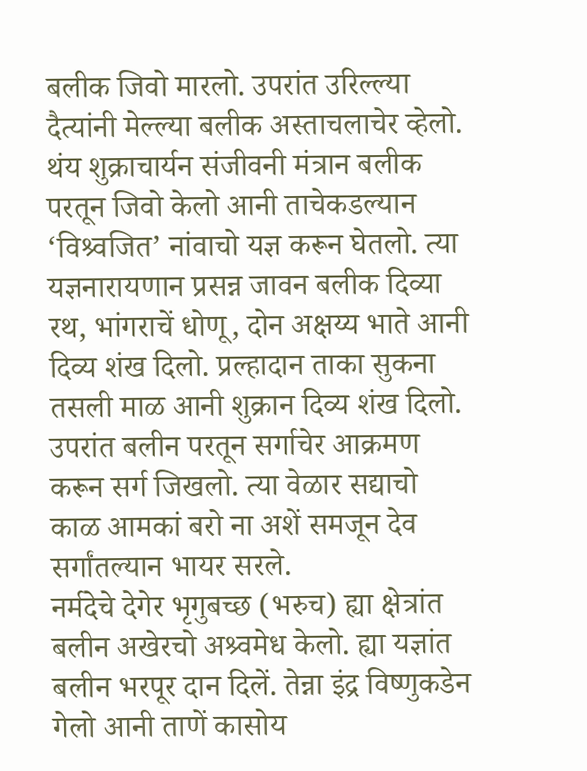बलीक जिवो मारलो. उपरांत उरिल्ल्या दैत्यांनी मेल्ल्या बलीक अस्ताचलाचेर व्हेलो. थंय शुक्राचार्यन संजीवनी मंत्रान बलीक परतून जिवो केलो आनी ताचेकडल्यान ‘विश्र्वजित’ नांवाचो यज्ञ करून घेतलो. त्या यज्ञनारायणान प्रसन्न जावन बलीक दिव्या रथ, भांगराचें धोणू, दोन अक्षय्य भाते आनी दिव्य शंख दिलो. प्रल्हादान ताका सुकना तसली माळ आनी शुक्रान दिव्य शंख दिलो. उपरांत बलीन परतून सर्गाचेर आक्रमण करून सर्ग जिखलो. त्या वेळार सद्याचो काळ आमकां बरो ना अशें समजून देव सर्गांतल्यान भायर सरले.
नर्मदेचे देगेर भृगुबच्छ (भरुच) ह्या क्षेत्रांत बलीन अखेरचो अश्र्वमेध केलो. ह्या यज्ञांत बलीन भरपूर दान दिलें. तेन्ना इंद्र विष्णुकडेन गेलो आनी ताणें कासोय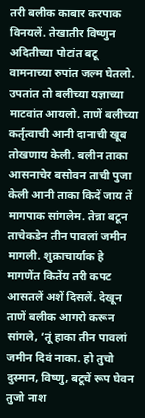तरी बलीक काबार करपाक विनयलें. तेखातीर विष्णुन अदितीच्या पोटांत बटू वामनाच्या रुपांत जल्म घेतलो. उपतांत तो बलीच्या यज्ञाच्या माटवांत आयलो. ताणें बलीच्या कर्तृत्वाची आनी दानाची खूब तोखणाय केली. बलीन ताका आसनाचेर बसोवन ताची पुजा केली आनी ताका किदें जाय तें मागपाक सांगलेम. तेन्ना बटून ताचेकडेन तीन पावलां जमीन मागली. शुक्राचार्याक हे मागणेंत कितेंय तरी कपट आसतलें अशें दिसलें. देखून ताणें बलीक आगरो करून सांगले, ‘तूं हाका तीन पावलां जमीन दिवं नाका. हो तुचो दुस्मान, विष्णु, बटूचें रूप घेवन तुजो नाश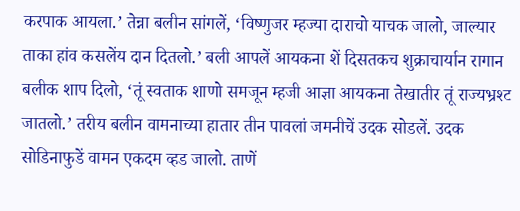करपाक आयला.’ तेन्ना बलीन सांगलें, ‘विष्णुजर म्हज्या दाराचो याचक जालो, जाल्यार ताका हांव कसलेंय दान दितलो.’ बली आपलें आयकना शें दिसतकच शुक्राचार्यान रागान बलीक शाप दिलो, ‘तूं स्वताक शाणो समजून म्हजी आज्ञा आयकना तेखातीर तूं राज्यभ्रश्ट जातलो.’ तरीय बलीन वामनाच्या हातार तीन पावलां जमनीचें उदक सोडलें. उदक सोडिनाफुडें वामन एकदम व्हड जालो. ताणें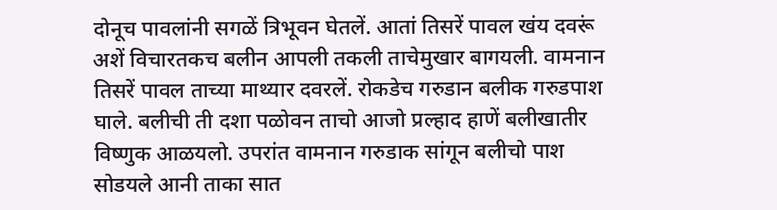दोनूच पावलांनी सगळें त्रिभूवन घेतलें. आतां तिसरें पावल खंय दवरूं अशें विचारतकच बलीन आपली तकली ताचेमुखार बागयली. वामनान तिसरें पावल ताच्या माथ्यार दवरलें. रोकडेच गरुडान बलीक गरुडपाश घाले. बलीची ती दशा पळोवन ताचो आजो प्रल्हाद हाणें बलीखातीर विष्णुक आळयलो. उपरांत वामनान गरुडाक सांगून बलीचो पाश सोडयले आनी ताका सात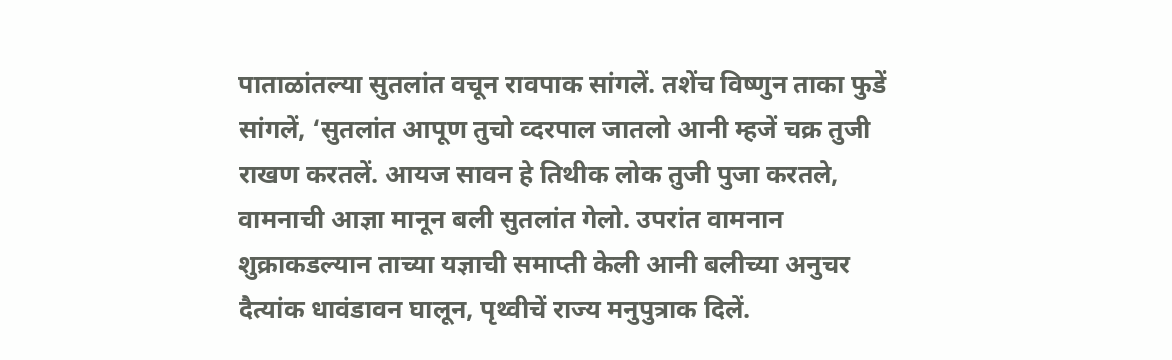पाताळांतल्या सुतलांत वचून रावपाक सांगलें. तशेंच विष्णुन ताका फुडें सांगलें, ‘सुतलांत आपूण तुचो व्दरपाल जातलो आनी म्हजें चक्र तुजी राखण करतलें. आयज सावन हे तिथीक लोक तुजी पुजा करतले, वामनाची आज्ञा मानून बली सुतलांत गेलो. उपरांत वामनान शुक्राकडल्यान ताच्या यज्ञाची समाप्ती केली आनी बलीच्या अनुचर दैत्यांक धावंडावन घालून, पृथ्वीचें राज्य मनुपुत्राक दिलें.